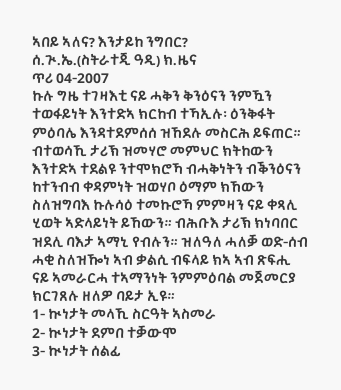ኣበይ ኣለና? እንታይከ ንግበር?
ሰ.ጒ.ኤ.(ስትራተጂ ዓዲ) ክ.ዜና
ጥሪ 04-2007
ኩሉ ግዜ ተገዛእቲ ናይ ሓቅን ቅንዕናን ንምዃን ተወፋይነት እንተድኣ ክርከብ ተኻኢሉ፡ ዕንቅፋት ምዕባሌ እንዳተደምሰሰ ዝኸደሉ መስርሕ ይፍጠር። ብተወሳኺ ታሪኽ ዝመሃሮ መምህር ክትከውን እንተድኣ ተደልዩ ንተሞክሮኻ ብሓቅነትን ብቕንዕናን ከተንብብ ቀዳምነት ዝወሃቦ ዕማም ክኸውን ስለዝግባእ ኩሉሳዕ ተመኩሮኻ ምምዛን ናይ ቀጻሊ ሂወት ኣድላይነት ይኸውን። ብሕቡእ ታሪኽ ክነባበር ዝደሊ ባእታ ኣማኒ የብሉን። ዝለዓለ ሓለቓ ወድ-ሰብ ሓቂ ስለዝዀነ ኣብ ቃልሲ ብፍላይ ክኣ ኣብ ጽፍሒ ናይ ኣመራርሓ ተኣማንነት ንምምዕባል መጀመርያ ክርገጸሉ ዘለዎ ባይታ ኢዩ።
1- ኲነታት መላኺ ስርዓት ኣስመራ
2- ኲነታት ደምበ ተቓውሞ
3- ኲነታት ሰልፊ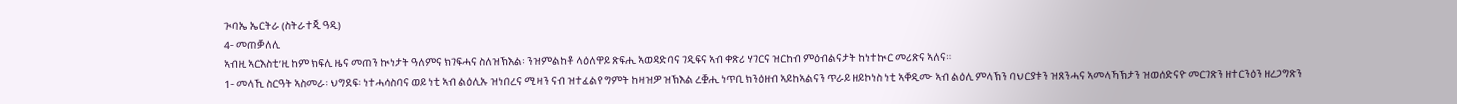ጒባኤ ኤርትራ (ስትራተጂ ዓዲ)
4- መጠቓለሊ
ኣብዚ ኣርእስቲ’ዚ ከም ክፍሊ ዜና መጠን ኲነታት ዓለምና ክገፍሓና ስለዝኽእል፡ ንዝምልከቶ ላዕለዋይ ጽፍሒ ኣወዳድባና ገዲፍና ኣብ ቀጽሪ ሃገርና ዝርከብ ምዕብልናታት ከነተኲር መሪጽና ኣለና።
1- መላኺ ስርዓት ኣስመራ፡ ህግደፍ፡ ነተሓሳስባና ወይ ነቲ ኣብ ልዕሊኡ ዝነበረና ሚዛን ናብ ዝተፈልየ ግምት ከዛዝዎ ዝኽእል ረቛሒ ነጥቢ ክንዕዘብ ኣይከኣልናን ጥራይ ዘይኮነስ ነቲ ኣቐዲሙ ኣብ ልዕሊ ምላኽን ባህርያቱን ዝጸንሓና ኣመላኻኽታን ዝወሰድናዮ መርገጽን ዘተርንዕን ዘረጋግጽን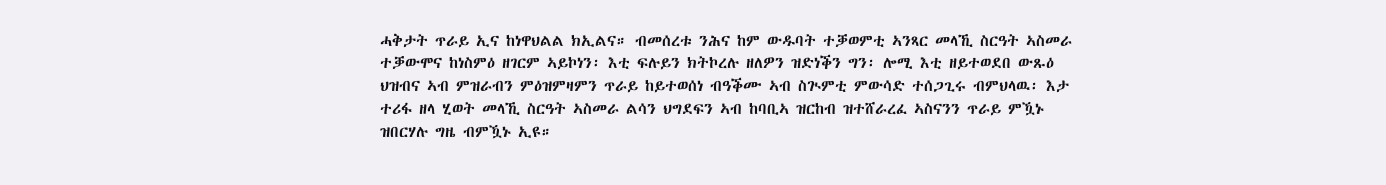ሓቅታት ጥራይ ኢና ከነዋህልል ክኢልና። ብመሰረቱ ንሕና ከም ውዱባት ተቓወምቲ ኣንጻር መላኺ ስርዓት ኣስመራ ተቓውሞና ከነስምዕ ዘገርም ኣይኮነን፡ እቲ ፍሉይን ክትኮረሉ ዘለዎን ዝድነቕን ግን፡ ሎሚ እቲ ዘይተወደበ ውጹዕ ህዝብና ኣብ ምዝራብን ምዕዝምዛምን ጥራይ ከይተወሰነ ብዓቕሙ ኣብ ስጒምቲ ምውሳድ ተሰጋጊሩ ብምህላዉ፡ እታ ተሪፋ ዘላ ሂወት መላኺ ስርዓት ኣስመራ ልሳን ህግደፍን ኣብ ከባቢኣ ዝርከብ ዝተሸራረፈ ኣስናንን ጥራይ ምዃኑ ዝበርሃሉ ግዜ ብምዃኑ ኢዩ።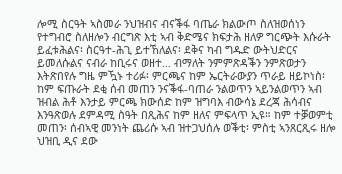ሎሚ ስርዓት ኣስመራ ንህዝብና ብናቕፋ ባጤራ ክልውጦ ስለዝወሰነን የተግብሮ ስለዘሎን ብርግጽ እቲ ኣብ ቅድሜና ክፍታሕ ዘለዎ ግርጭት እሱራት ይፈቱሕልና፡ ስርዓተ-ሕጊ ይተኸለልና፡ ደቅና ካብ ግዱድ ውትህድርና ይመለሱልና ናብራ ከቢሩና ወዘተ… ብማለት ንምምጽዳቕን ንምጽወታን እትጽበየሉ ግዜ ምዃኑ ተሪፉ፡ ምርጫና ከም ኤርትራውያን ጥራይ ዘይኮነስ፡ ከም ፍጡራት ደቂ ሰብ መጠን ንናቕፋ-ባጠራ ንልወጥን ኣይንልወጥን ኣብ ዝብል ሕቶ እንታይ ምርጫ ክውሰድ ከም ዝግባእ ብውሳኔ ደረጃ ሕሳብና እንዓጽወሉ ደምዳሚ ስዓት በጺሕና ከም ዘለና ምፍላጥ ኢዩ። ከም ተቓወምቲ መጠን፡ ሰብኣዊ መንነት ጨሪሱ ኣብ ዝተጋህሰሉ ወቕቲ፡ ምስቲ ኣንጸርጺሩ ዘሎ ህዝቢ ዲና ደው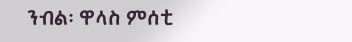ንብል፡ ዋላስ ምሰቲ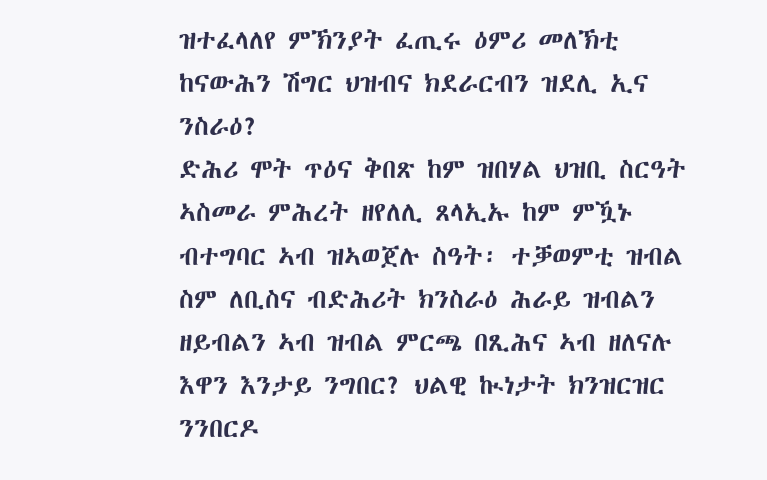ዝተፈላለየ ምኽንያት ፈጢሩ ዕምሪ መለኽቲ ከናውሕን ሽግር ህዝብና ክደራርብን ዝደሊ ኢና ንስራዕ?
ድሕሪ ሞት ጥዕና ቅበጽ ከም ዝበሃል ህዝቢ ስርዓት ኣስመራ ምሕረት ዘየለሊ ጸላኢኡ ከም ምዃኑ ብተግባር ኣብ ዝኣወጀሉ ስዓት፡ ተቓወምቲ ዝብል ስም ለቢስና ብድሕሪት ክንስራዕ ሕራይ ዝብልን ዘይብልን ኣብ ዝብል ምርጫ በጺሕና ኣብ ዘለናሉ እዋን እንታይ ንግበር? ህልዊ ኲነታት ክንዝርዝር ንንበርዶ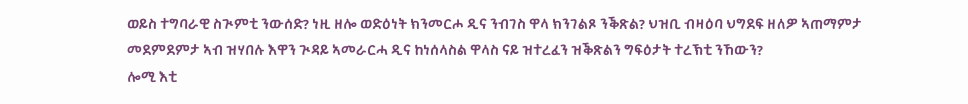ወይስ ተግባራዊ ስጒምቲ ንውሰድ? ነዚ ዘሎ ወድዕነት ክንመርሖ ዲና ንብገስ ዋላ ክንገልጾ ንቕጽል? ህዝቢ ብዛዕባ ህግደፍ ዘለዎ ኣጠማምታ መደምደምታ ኣብ ዝሃበሉ እዋን ጒዳይ ኣመራርሓ ዲና ከነሰላስል ዋላስ ናይ ዝተረፈን ዝቕጽልን ግፍዕታት ተረኽቲ ንኸውን?
ሎሚ እቲ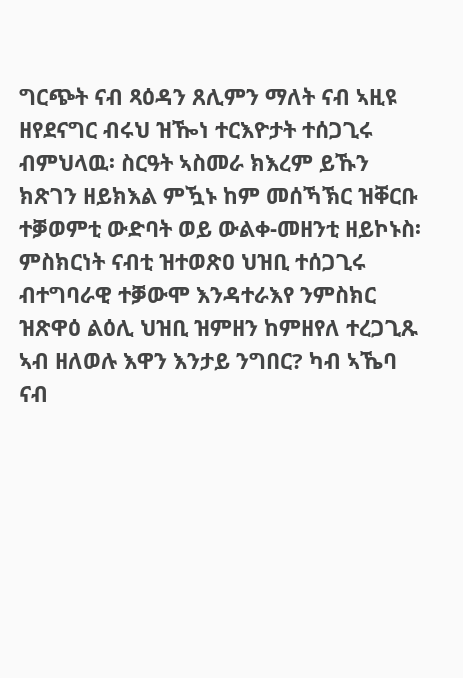ግርጭት ናብ ጻዕዳን ጸሊምን ማለት ናብ ኣዚዩ ዘየደናግር ብሩህ ዝዀነ ተርእዮታት ተሰጋጊሩ ብምህላዉ፡ ስርዓት ኣስመራ ክእረም ይኹን ክጽገን ዘይክእል ምዃኑ ከም መሰኻኽር ዝቐርቡ ተቓወምቲ ውድባት ወይ ውልቀ-መዘንቲ ዘይኮኑስ፡ ምስክርነት ናብቲ ዝተወጽዐ ህዝቢ ተሰጋጊሩ ብተግባራዊ ተቓውሞ እንዳተራእየ ንምስክር ዝጽዋዕ ልዕሊ ህዝቢ ዝምዘን ከምዘየለ ተረጋጊጹ ኣብ ዘለወሉ እዋን እንታይ ንግበር? ካብ ኣኼባ ናብ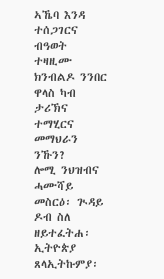ኣኼባ እንዳ ተሰጋገርና ብዓወት ተዛዚሙ ክንብልዶ ንንበር ዋላስ ካብ ታሪኽና ተማሂርና መማህራን ንኹን?
ሎሚ ንህዝብና ሓሙሻይ መስርዕ፡ ጒዳይ ዶብ ስለ ዘይተፈትሐ፡ ኢትዮጵያ ጸላኢትኩምያ፡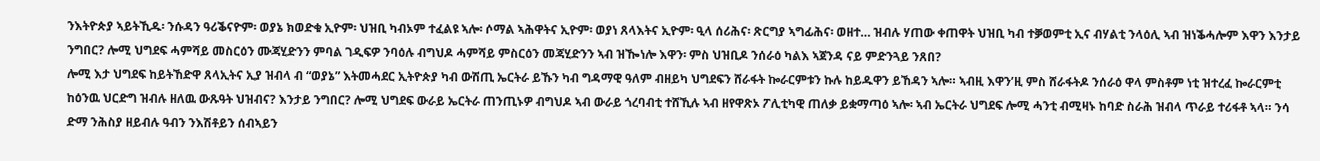ንእትዮጵያ ኣይትኺዱ፡ ንሱዳን ዓሪቕናዮም፡ ወያኔ ክወድቁ ኢዮም፡ ህዝቢ ካብኦም ተፈልዩ ኣሎ፡ ሶማል ኣሕዋትና ኢዮም፡ ወያነ ጸላእትና ኢዮም፡ ዒላ ሰሪሕና፡ ጽርግያ ኣግፊሕና፡ ወዘተ… ዝብሉ ሃጠው ቀጠዋት ህዝቢ ካብ ተቓወምቲ ኢና ብሃልቲ ንላዕሊ ኣብ ዝነቕሓሎም እዋን እንታይ ንግበር? ሎሚ ህግደፍ ሓምሻይ መስርዕን ሙጃሂድንን ምባል ገዲፍዎ ንባዕሉ ብግህዶ ሓምሻይ ምስርዕን መጃሂድንን ኣብ ዝዀነሎ እዋን፡ ምስ ህዝቢዶ ንሰራዕ ካልእ ኣጀንዳ ናይ ምድንጓይ ንጸበ?
ሎሚ እታ ህግደፍ ከይትኸድዋ ጸላኢትና ኢያ ዝብላ ብ “ወያኔ” እትመሓደር ኢትዮጵያ ካብ ውሽጢ ኤርትራ ይኹን ካብ ግዳማዊ ዓለም ብዘይካ ህግደፍን ሸራፋት ኰራርምቱን ኩሉ ከይዱዋን ይኸዳን ኣሎ። ኣብዚ እዋን’ዚ ምስ ሸራፋትዶ ንሰራዕ ዋላ ምስቶም ነቲ ዝተረፈ ኰራርምቲ ከዕንዉ ህርድግ ዝብሉ ዘለዉ ውጹዓት ህዝብና? እንታይ ንግበር? ሎሚ ህግደፍ ውራይ ኤርትራ ጠንጢኑዎ ብግህዶ ኣብ ውራይ ጎረባብቲ ተሸኺሉ ኣብ ዘየዋጽኦ ፖሊቲካዊ ጠለቃ ይቋማጣዕ ኣሎ፡ ኣብ ኤርትራ ህግደፍ ሎሚ ሓንቲ ብሚዛኑ ከባድ ስራሕ ዝብላ ጥራይ ተሪፋቶ ኣላ። ንሳ ድማ ንሕስያ ዘይብሉ ዓብን ንእሽቶይን ሰብኣይን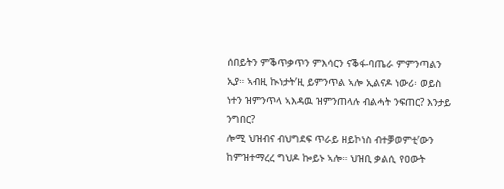ሰበይትን ምቕጥቃጥን ምእሳርን ናቕፋ-ባጤራ ምምንጣልን ኢያ። ኣብዚ ኲነታት’ዚ ይምንጥል ኣሎ ኢልናዶ ነውሪ፡ ወይስ ነተን ዝምንጥላ ኣእዳዉ ዝምንጠላሉ ብልሓት ንፍጠር? እንታይ ንግበር?
ሎሚ ህዝብና ብህግደፍ ጥራይ ዘይኮነስ ብተቓወምቲ’ውን ከምዝተማረረ ግህዶ ኰይኑ ኣሎ። ህዝቢ ቃልሲ የዐውት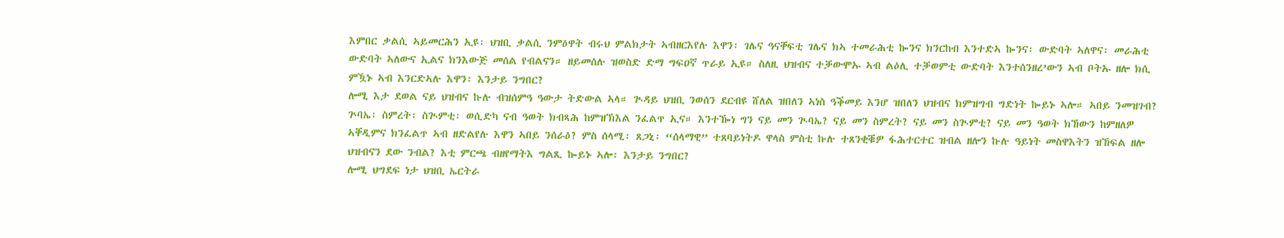እምበር ቃልሲ ኣይመርሕን ኢዩ፡ ህዝቢ ቃልሲ ንምዕዋት ብሩህ ምልክታት ኣብዘርእየሉ እዋን፡ ገሌና ዓናቐፍቲ ገሌና ክኣ ተመራሕቲ ኰንና ክንርከብ እንተድኣ ኰንና፡ ውድባት ኣለዋና፡ መራሕቲ ውድባት ኣለውና ኢልና ክንእውጅ መሰል የብልናን። ዘይመሰሉ ዝወስድ ድማ ግፍዐኛ ጥራይ ኢዩ። ስለዚ ህዝብና ተቓውሞኡ ኣብ ልዕሊ ተቓወምቲ ውድባት እንተሰንዘረ’ውን ኣብ ቦትኡ ዘሎ ክሲ ምዃኑ ኣብ እንርድኣሉ እዋን፡ እንታይ ንግበር?
ሎሚ እታ ደወል ናይ ህዝብና ኩሉ ብዝሰምዓ ዓውታ ትድውል ኣላ። ጒዳይ ህዝቢ ንወሰን ደርብዩ ሸለል ዝበለን ኣነስ ዓቕመይ እንሆ ዝበለን ህዝብና ክምዝግብ ግድነት ኰይኑ ኣሎ። ኣበይ ንመዝገብ? ጕባኤ፡ ስምረት፡ ስጒምቲ፡ ወሲድካ ናብ ዓወት ክብጻሕ ከምዝኽእል ንፈልጥ ኢና። እንተዀነ ግን ናይ መን ጒባኤ? ናይ መን ስምረት? ናይ መን ስጒምቲ? ናይ መን ዓወት ክኸውን ከምዘለዎ ኣቐዲምና ክንፈልጥ ኣብ ዘድልየሉ እዋን ኣበይ ንሰራዕ? ምስ ሰላሚ፡ ጸጋኒ፡ “ሰላማዊ” ተጸባይነትዶ ዋላስ ምስቲ ኩሉ ተጸንቂቑዎ ፋሕተርተር ዝብል ዘሎን ኩሉ ዓይነት መስዋእትን ዝኸፍል ዘሎ ህዝብናን ደው ንብል? እቲ ምርጫ ብዘየማትእ ግልጺ ኰይኑ ኣሎ፡ እንታይ ንግበር?
ሎሚ ህግደፍ ነታ ህዝቢ ኤርትራ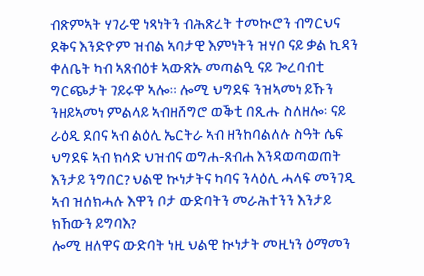ብጽምኣት ሃገራዊ ነጻነትን ብሕጽረት ተመኲሮን ብግርህና ደቅና እንድዮም ዝብል ኣባታዊ እምነትን ዝሃቦ ናይ ቃል ኪዳን ቀለቤት ካብ ኣጸብዕቱ ኣውጽኡ መጣልዒ ናይ ጐረባብቲ ግርጭታት ገይሩዋ ኣሎ። ሎሚ ህግደፍ ንዝኣመነ ይኹን ንዘይኣመነ ምልላይ ኣብዘሸግሮ ወቕቲ በጺሑ ስለዘሎ፡ ናይ ራዕዲ ደበና ኣብ ልዕሊ ኤርትራ ኣብ ዘንከባልለሉ ስዓት ሴፍ ህግደፍ ኣብ ክሳድ ህዝብና ወግሐ-ጸብሐ እንዳወጣወጠት እንታይ ንግበር? ህልዊ ኲነታትና ካባና ንላዕሊ ሓላፍ መንገዲ ኣብ ዝሰክሓሉ እዋን ቦታ ውድባትን መራሕተንን እንታይ ክኸውን ይግባእ?
ሎሚ ዘለዋና ውድባት ነዚ ህልዊ ኲነታት መዚነን ዕማመን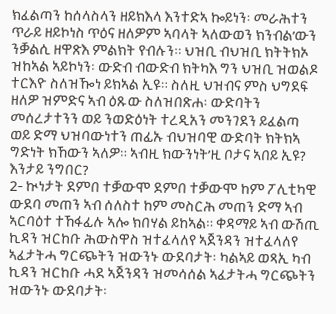ክፈልጣን ከሰላስላን ዘይክእላ እንተድኣ ኰይነን፡ መራሕተን ጥራይ ዘይኮነስ ጥዕና ዘለዎም ኣባላት ኣለውወን ክንብል’ውን ንቓልሲ ዘዋጽእ ምልክት የብሉን። ህዝቢ ብህዝቢ ክትትክኦ ዝከኣል ኣይኮነን፡ ውድብ ብውድብ ክትካእ ግን ህዝቢ ዝወልዶ ተርእዮ ስለዝዀነ ይክኣል ኢዩ። ስለዚ ህዝብና ምስ ህግደፍ ዘለዎ ዝምድና ኣብ ዕጹው ስለዝበጽሐ፡ ውድባትን መሰረታተንን ወይ ንወድዕነት ተረዲአን መንገደን ይፈልጣ ወይ ድማ ህዝባውነተን ጠፊኡ ብህዝባዊ ውድባት ክትክኣ ግድነት ክኸውን ኣለዎ። ኣብዚ ክውንነት’ዚ ቦታና ኣበይ ኢዩ? እንታይ ንግበር?
2- ኲነታት ደምበ ተቓውሞ ደምበ ተቓውሞ ከም ፖሊቲካዊ ውደባ መጠን ኣብ ሰለስተ ከም መስርሕ መጠን ድማ ኣብ ኣርባዕተ ተኸፋፊሉ ኣሎ ክበሃል ይከኣል። ቀዳማይ ኣብ ውሽጢ ኪዳን ዝርከቡ ሕውስዋስ ዝተፈላለየ ኣጀንዳን ዝተፈላለየ ኣፈታትሓ ግርጭትን ዝውንኑ ውደባታት፡ ካልኣይ ወጻኢ ካብ ኪዳን ዝርከቡ ሓደ ኣጀንዳን ዝመሳሰል ኣፈታትሓ ግርጭትን ዝውንኑ ውደባታት፡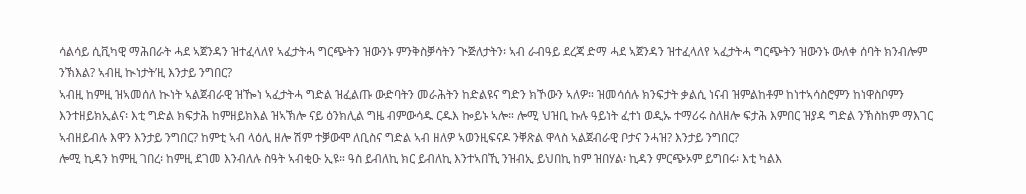ሳልሳይ ሲቪካዊ ማሕበራት ሓደ ኣጀንዳን ዝተፈላለየ ኣፈታትሓ ግርጭትን ዝውንኑ ምንቅስቓሳትን ጒጅለታትን፡ ኣብ ራብዓይ ደረጃ ድማ ሓደ ኣጀንዳን ዝተፈላለየ ኣፈታትሓ ግርጭትን ዝውንኑ ውለቀ ሰባት ክንብሎም ንኽእል? ኣብዚ ኲነታት’ዚ እንታይ ንግበር?
ኣብዚ ከምዚ ዝኣመሰለ ኲነት ኣልጀብራዊ ዝዀነ ኣፈታትሓ ግድል ዝፈልጡ ውድባትን መራሕትን ከድልዩና ግድን ክኾውን ኣለዎ። ዝመሳሰሉ ክንፍታት ቃልሲ ነናብ ዝምልከቶም ከነተኣሳስሮምን ከነዋስቦምን እንተዘይክኢልና፡ እቲ ግድል ክፍታሕ ከምዘይክእል ዝኣኽሎ ናይ ዕንክሊል ግዜ ብምውሳዱ ርዱእ ኰይኑ ኣሎ። ሎሚ ህዝቢ ኩሉ ዓይነት ፈተነ ወዲኡ ተማሪሩ ስለዘሎ ፍታሕ እምበር ዝያዳ ግድል ንኽስከም ማእገር ኣብዘይብሉ እዋን እንታይ ንግበር? ከምቲ ኣብ ላዕሊ ዘሎ ሽም ተቓውሞ ለቢስና ግድል ኣብ ዘለዎ ኣወንዚፍናዶ ንቐጽል ዋላስ ኣልጀብራዊ ቦታና ንሓዝ? እንታይ ንግበር?
ሎሚ ኪዳን ከምዚ ገበረ፡ ከምዚ ደገመ እንብለሉ ስዓት ኣብቂዑ ኢዩ። ዓስ ይብለኪ ክር ይብለኪ እንተኣበኺ ንዝብኢ ይህበኪ ከም ዝበሃል፡ ኪዳን ምርጭኦም ይግበሩ፡ እቲ ካልእ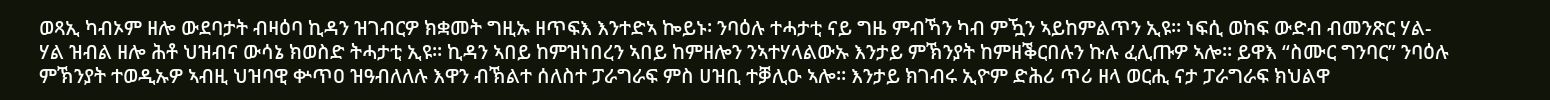ወጻኢ ካብኦም ዘሎ ውደባታት ብዛዕባ ኪዳን ዝገብርዎ ክቋመት ግዚኡ ዘጥፍእ እንተድኣ ኰይኑ፡ ንባዕሉ ተሓታቲ ናይ ግዜ ምብኻን ካብ ምዃን ኣይከምልጥን ኢዩ፡፡ ነፍሲ ወከፍ ውድብ ብመንጽር ሃል-ሃል ዝብል ዘሎ ሕቶ ህዝብና ውሳኔ ክወስድ ትሓታቲ ኢዩ። ኪዳን ኣበይ ከምዝነበረን ኣበይ ከምዘሎን ንኣተሃላልውኡ እንታይ ምኽንያት ከምዘቕርበሉን ኩሉ ፈሊጡዎ ኣሎ። ይዋእ “ስሙር ግንባር” ንባዕሉ ምኽንያት ተወዲኡዎ ኣብዚ ህዝባዊ ቍጥዐ ዝዓብለለሉ እዋን ብኽልተ ሰለስተ ፓራግራፍ ምስ ሀዝቢ ተቓሊዑ ኣሎ። እንታይ ክገብሩ ኢዮም ድሕሪ ጥሪ ዘላ ወርሒ ናታ ፓራግራፍ ክህልዋ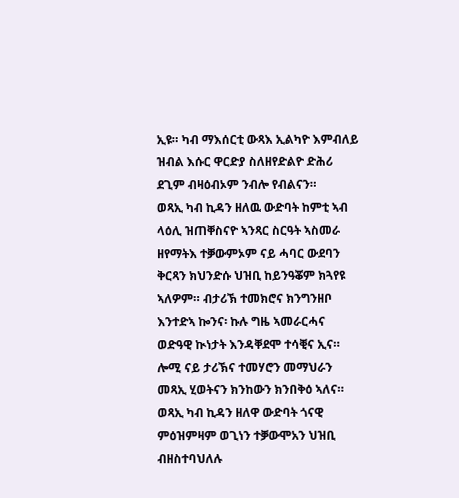ኢዩ። ካብ ማእሰርቲ ውጻእ ኢልካዮ እምብለይ ዝብል እሱር ዋርድያ ስለዘየድልዮ ድሕሪ ደጊም ብዛዕብኦም ንብሎ የብልናን።
ወጻኢ ካብ ኪዳን ዘለዉ ውድባት ከምቲ ኣብ ላዕሊ ዝጠቐስናዮ ኣንጻር ስርዓት ኣስመራ ዘየማትእ ተቓውምኦም ናይ ሓባር ውደባን ቅርጻን ክህንድሱ ህዝቢ ከይንዓቖም ክጓየዩ ኣለዎም። ብታሪኽ ተመክሮና ክንግንዘቦ እንተድኣ ኰንና፡ ኩሉ ግዜ ኣመራርሓና ወድዓዊ ኲነታት እንዳቐደሞ ተሳቒና ኢና። ሎሚ ናይ ታሪኽና ተመሃሮን መማህራን መጻኢ ሂወትናን ክንከውን ክንበቅዕ ኣለና። ወጻኢ ካብ ኪዳን ዘለዋ ውድባት ጎናዊ ምዕዝምዛም ወጊነን ተቓውሞአን ህዝቢ ብዘስተባህለሉ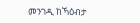መንገዲ ከኻዕብታ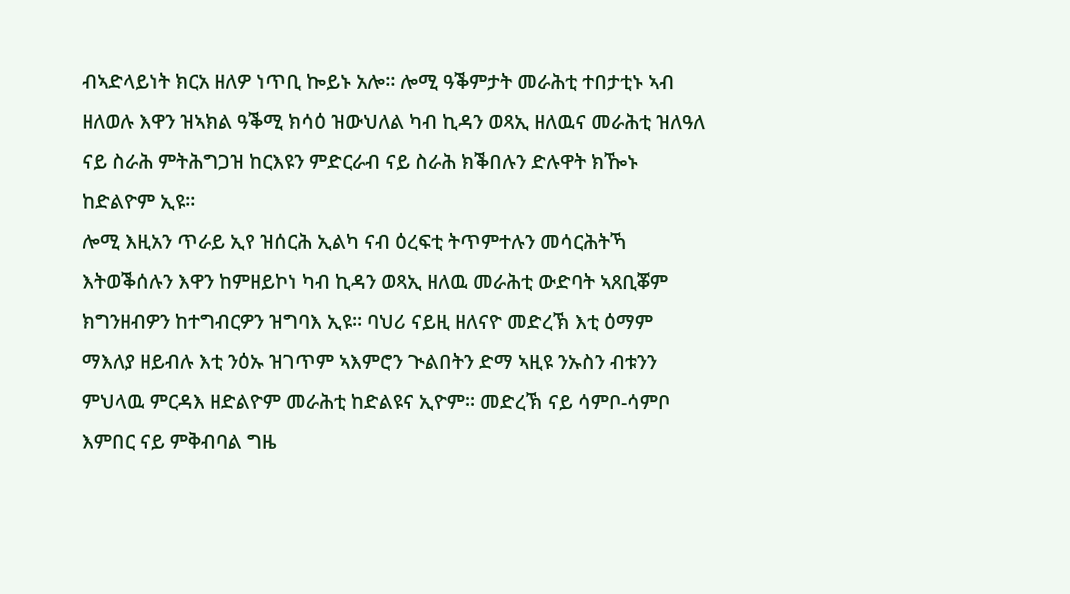ብኣድላይነት ክርአ ዘለዎ ነጥቢ ኰይኑ አሎ። ሎሚ ዓቕምታት መራሕቲ ተበታቲኑ ኣብ ዘለወሉ እዋን ዝኣክል ዓቕሚ ክሳዕ ዝውህለል ካብ ኪዳን ወጻኢ ዘለዉና መራሕቲ ዝለዓለ ናይ ስራሕ ምትሕግጋዝ ከርእዩን ምድርራብ ናይ ስራሕ ክቕበሉን ድሉዋት ክዀኑ ከድልዮም ኢዩ።
ሎሚ እዚአን ጥራይ ኢየ ዝሰርሕ ኢልካ ናብ ዕረፍቲ ትጥምተሉን መሳርሕትኻ እትወቕሰሉን እዋን ከምዘይኮነ ካብ ኪዳን ወጻኢ ዘለዉ መራሕቲ ውድባት ኣጸቢቖም ክግንዘብዎን ከተግብርዎን ዝግባእ ኢዩ። ባህሪ ናይዚ ዘለናዮ መድረኽ እቲ ዕማም ማእለያ ዘይብሉ እቲ ንዕኡ ዝገጥም ኣእምሮን ጒልበትን ድማ ኣዚዩ ንኡስን ብቱንን ምህላዉ ምርዳእ ዘድልዮም መራሕቲ ከድልዩና ኢዮም። መድረኽ ናይ ሳምቦ-ሳምቦ እምበር ናይ ምቅብባል ግዜ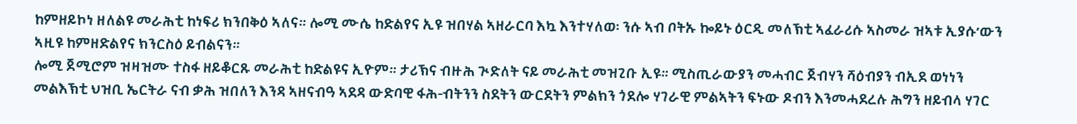ከምዘይኮነ ዘለልዩ መራሕቲ ከነፍሪ ክንበቅዕ ኣለና። ሎሚ ሙሴ ከድልየና ኢዩ ዝበሃል ኣዘራርባ እኳ እንተሃለወ፡ ንሱ ኣብ ቦትኡ ኰይኑ ዕርዲ መለኽቲ ኣፈራሪሱ ኣስመራ ዝኣቱ ኢያሱ’ውን ኣዚዩ ከምዘድልየና ክንርስዕ ይብልናን።
ሎሚ ጀሚሮም ዝዛዝሙ ተስፋ ዘይቆርጹ መራሕቲ ከድልዩና ኢዮም። ታሪኽና ብዙሕ ጒድለት ናይ መራሕቲ መዝጊቡ ኢዩ። ሚስጢራውያን መሓብር ጀብሃን ሻዕብያን ብኢደ ወነነን መልእኽቲ ህዝቢ ኤርትራ ናብ ቃሕ ዝበለን እንዳ ኣዘናብዓ ኣደዳ ውድባዊ ፋሕ-ብትንን ስደትን ውርደትን ምልክን ጎደሎ ሃገራዊ ምልኣትን ፍኑው ዶብን እንመሓደረሉ ሕግን ዘይብላ ሃገር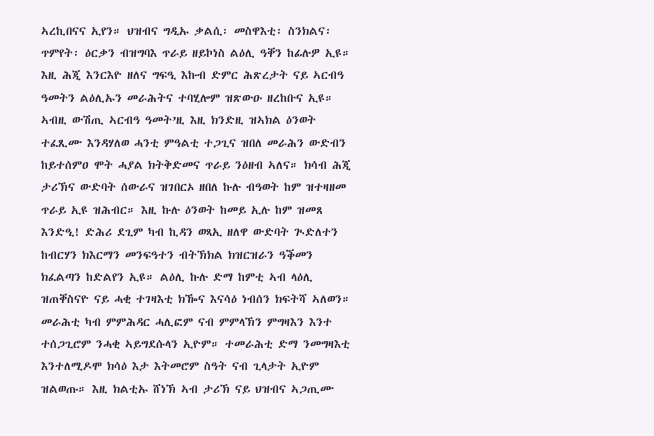ኣረኪበናና ኢየን። ህዝብና ግዲኡ ቃልሲ፡ መስዋእቲ፡ ስንክልና፡ ጥምየት፡ ዕርቃን ብዝግባእ ጥራይ ዘይኮነስ ልዕሊ ዓቐን ከፊሉዎ ኢዩ። እዚ ሕጂ እንርእዮ ዘለና ግፍዒ እኩብ ድምር ሕጽረታት ናይ ኣርብዓ ዓመትን ልዕሊኡን መራሕትና ተባሂሎም ዝጽውዑ ዘረከቡና ኢዩ። ኣብዚ ውሽጢ ኣርብዓ ዓመት’ዚ እዚ ክንድዚ ዝኣክል ዕንወት ተፈጺሙ እንዳሃለወ ሓንቲ ምዓልቲ ተጋጊና ዝበለ መራሕን ውድብን ከይተሰምዐ ሞት ሓያል ክትቅድመና ጥራይ ንዕዘብ ኣለና። ክሳብ ሕጂ ታሪኽና ውድባት ሰውራና ዝገበርኦ ዘበለ ኩሉ ብዓወት ከም ዝተዛዘመ ጥራይ ኢዩ ዝሕብር። እዚ ኩሉ ዕንወት ከመይ ኢሉ ከም ዝመጸ እንድዒ! ድሕሪ ደጊም ካብ ኪዳን ወጻኢ ዘለዋ ውድባት ጒድለተን ከብርሃን ክእርማን መንፍዓተን ብትኽክል ክዝርዝራን ዓቕመን ክፈልጣን ከድልየን ኢዩ። ልዕሊ ኩሉ ድማ ከምቲ ኣብ ላዕሊ ዝጠቐስናዮ ናይ ሓቂ ተገዛእቲ ክዀና እናሳዕ ነብሰን ክፍትሻ ኣለወን። መራሕቲ ካብ ምምሕዳር ሓሊፎም ናብ ምምላኽን ምግዛእን እንተ ተሰጋጊሮም ንሓቂ ኣይግደሱላን ኢዮም። ተመራሕቲ ድማ ንመግዛእቲ እንተለሚዶሞ ክሳዕ እታ እትመሮም ስዓት ናብ ጊላታት ኢዮም ዝልወጡ። እዚ ክልቲኡ ሸነኽ ኣብ ታሪኽ ናይ ህዝብና ኣጋጢሙ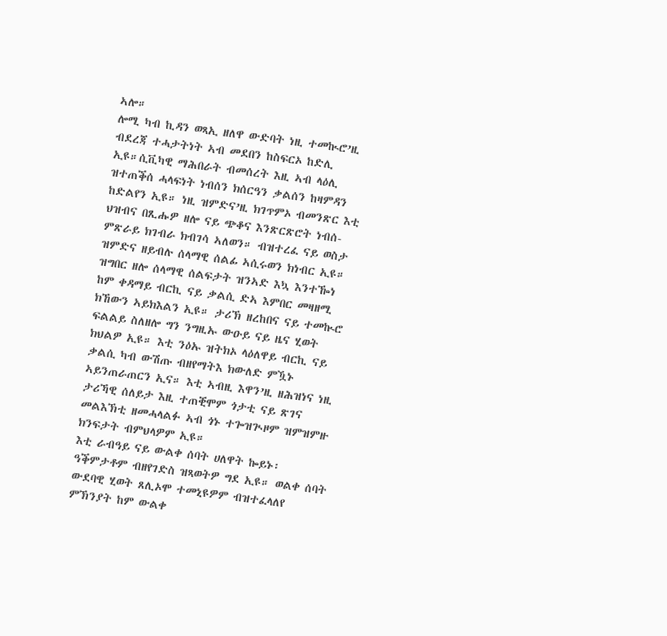ኣሎ።
ሎሚ ካብ ኪዳን ወጻኢ ዘለዋ ውድባት ነዚ ተመኲሮ’ዚ ብደረጃ ተሓታትነት ኣብ መደበን ከስፍርኦ ከድሊ ኢዩ።ሲቪካዊ ማሕበራት ብመሰረት እዚ ኣብ ላዕሊ ዝተጠቕሰ ሓላፍነት ነብሰን ክሰርዓን ቃልሰን ከዛምዳን ከድልየን ኢዩ። ነዚ ዝምድና’ዚ ክገጥምኦ ብመንጽር እቲ ህዝብና በጺሑዎ ዘሎ ናይ ጭቆና እንጽርጽሮት ነብሰ-ምጽራይ ክገብራ ክብገሳ ኣለወን። ብዝተረፈ ናይ ወስታ ዝምድና ዘይብሉ ሰላማዊ ሰልፊ ኣሲሩወን ክነብር ኢዩ። ዝግበር ዘሎ ሰላማዊ ሰልፍታት ዝንኣድ እኳ እንተዀነ ከም ቀዳማይ ብርኪ ናይ ቃልሲ ድኣ እምበር መዛዘሚ ክኸውን ኣይክእልን ኢዩ። ታሪኽ ዘረከበና ናይ ተመኲሮ ፍልልይ ስለዘሎ ግን ንግዚኡ ውዑይ ናይ ዜና ሂወት ክህልዎ ኢዩ። እቲ ንዕኡ ዝትክኦ ላዕለዋይ ብርኪ ናይ ቃልሲ ካብ ውሽጡ ብዘየማትእ ክውለድ ምዃኑ ኣይንጠራጠርን ኢና። እቲ ኣብዚ እዋን’ዚ ዘሕዝነና ነዚ ታሪኻዊ ሰለይታ እዚ ተጠቒሞም ጎታቲ ናይ ጽገና መልእኽቲ ዘመሓላልፉ ኣብ ጎኑ ተጐዝጒዞም ዝምዝምዙ ክንፍታት ብምህላዎም ኢዩ።
እቲ ራብዓይ ናይ ውልቀ ሰባት ሀለዋት ኰይኑ፡ ዓቕምታቶም ብዘየገድስ ዝጻወትዎ ግደ ኢዩ። ወልቀ ሰባት ውደባዊ ሂወት ጸሊኦሞ ተመኒዩዎም ብዝተፈላለየ ምኽንያት ከም ውልቀ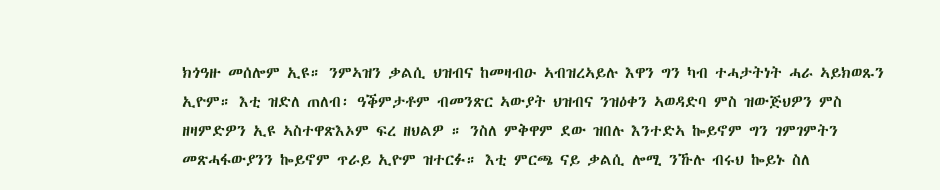ክጎዓዙ መሰሎም ኢዩ። ንምኣዝን ቃልሲ ህዝብና ከመዛብዑ ኣብዝረኣይሉ እዋን ግን ካብ ተሓታትነት ሓራ ኣይክወጹን ኢዮም። እቲ ዝድለ ጠለብ፡ ዓቕምታቶም ብመንጽር ኣውያት ህዝብና ንዝዕቀን ኣወዳድባ ምስ ዝውጅህዎን ምስ ዘዛምድዎን ኢዩ ኣስተዋጽእኦም ፍረ ዘህልዎ ። ንስለ ምቅዋም ደው ዝበሉ እንተድኣ ኰይኖም ግን ገምገምትን መጽሓፋውያንን ኰይኖም ጥራይ ኢዮም ዝተርፉ። እቲ ምርጫ ናይ ቃልሲ ሎሚ ንኹሉ ብሩህ ኰይኑ ስለ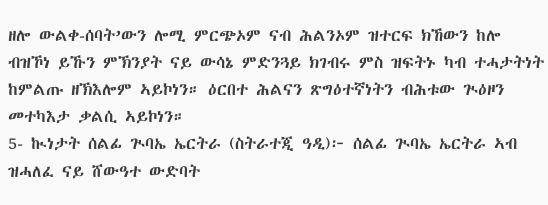ዘሎ ውልቀ-ሰባት’ውን ሎሚ ምርጭኦም ናብ ሕልንኦም ዝተርፍ ክኸውን ከሎ ብዝኾነ ይኹን ምኽንያት ናይ ውሳኔ ምድንጓይ ክገብሩ ምስ ዝፍትኑ ካብ ተሓታትነት ከምልጡ ዘኽእሎም ኣይኮነን። ዕርበተ ሕልናን ጽግዕተኛነትን ብሕቱው ጒዕዞን መተካእታ ቃልሲ ኣይኮነን።
5- ኲነታት ሰልፊ ጒባኤ ኤርትራ (ስትራተጂ ዓዲ)፦ ሰልፊ ጒባኤ ኤርትራ ኣብ ዝሓለፈ ናይ ሸውዓተ ውድባት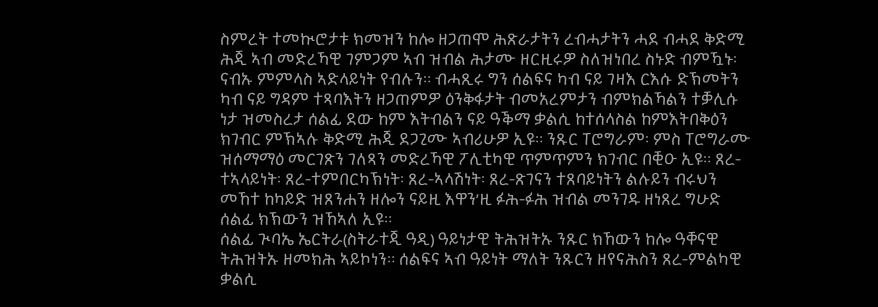ስምረት ተመኲሮታቱ ክመዝን ከሎ ዘጋጠሞ ሕጽራታትን ረብሓታትን ሓደ ብሓደ ቅድሚ ሕጂ ኣብ መድረኻዊ ገምጋም ኣብ ዝብል ሕታሙ ዘርዚሩዎ ስለዝነበረ ስኑድ ብምዃኑ፡ ናብኡ ምምላስ ኣድላይነት የብሉን። ብሓጺሩ ግን ሰልፍና ካብ ናይ ገዛእ ርእሱ ድኽመትን ካብ ናይ ግዳም ተጻባእትን ዘጋጠምዎ ዕንቅፋታት ብመአረምታን ብምክልኻልን ተቓሊሱ ነታ ዝመስረታ ሰልፊ ደው ከም እትብልን ናይ ዓቕማ ቃልሲ ከተሰላስል ከምእትበቅዕን ክገብር ምኽኣሉ ቅድሚ ሕጂ ደጋጊሙ ኣብሪሁዎ ኢዩ። ንጹር ፐሮግራም፡ ምስ ፐሮግራሙ ዝሰማማዕ መርገጽን ገለጻን መድረኻዊ ፖሊቲካዊ ጥምጥምን ክገብር በቒዑ ኢዩ። ጸረ- ተኣላይነት፡ ጸረ-ተምበርካኽነት፡ ጸረ-ኣላሽነት፡ ጸረ-ጽገናን ተጸባይነትን ልሉይን ብሩህን መኸተ ከካይድ ዝጸንሐን ዘሎን ናይዚ እዋን’ዚ ፉሕ-ፉሕ ዝብል መንገዱ ዘነጸረ ግሁድ ሰልፊ ክኽውን ዝኸኣለ ኢዩ።
ሰልፊ ጒባኤ ኤርትራ(ስትራተጂ ዓዲ) ዓይነታዊ ትሕዝትኡ ንጹር ክኸውን ከሎ ዓቐናዊ ትሕዝትኡ ዘመክሕ ኣይኮነን። ሰልፍና ኣብ ዓይነት ማለት ንጹርን ዘየናሕስን ጸረ-ምልካዊ ቃልሲ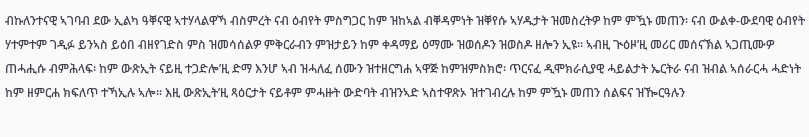ብኩለንተናዊ ኣገባብ ደው ኢልካ ዓቐናዊ ኣተሃላልዋኻ ብስምረት ናብ ዕብየት ምስግጋር ከም ዝከኣል ብቐዳምነት ዝቐየሱ ኣሃዱታት ዝመስረትዎ ከም ምዃኑ መጠን፡ ናብ ውልቀ-ውደባዊ ዕብየት ሃተምተም ገዲፉ ይንኣስ ይዕበ ብዘየገድስ ምስ ዝመሳሰልዎ ምቅርራብን ምዝታይን ከም ቀዳማይ ዕማሙ ዝወሰዶን ዝወስዶ ዘሎን ኢዩ። ኣብዚ ጒዕዞ’ዚ መሪር መሰናኽል ኣጋጢሙዎ ጠሓሒሱ ብምሕላፍ፡ ከም ውጽኢት ናይዚ ተጋድሎ’ዚ ድማ እንሆ ኣብ ዝሓለፈ ሰሙን ዝተዘርግሐ ኣዋጅ ከምዝምስክሮ፡ ጥርናፈ ዲሞክራሲያዊ ሓይልታት ኤርትራ ናብ ዝብል ኣሰራርሓ ሓድነት ከም ዘምርሐ ክፍለጥ ተኻኢሉ ኣሎ። እዚ ውጽኢት’ዚ ጻዕርታት ናይቶም ምሓዙት ውድባት ብዝንኣድ ኣስተዋጽኦ ዝተገብረሉ ከም ምዃኑ መጠን ሰልፍና ዝዀርዓሉን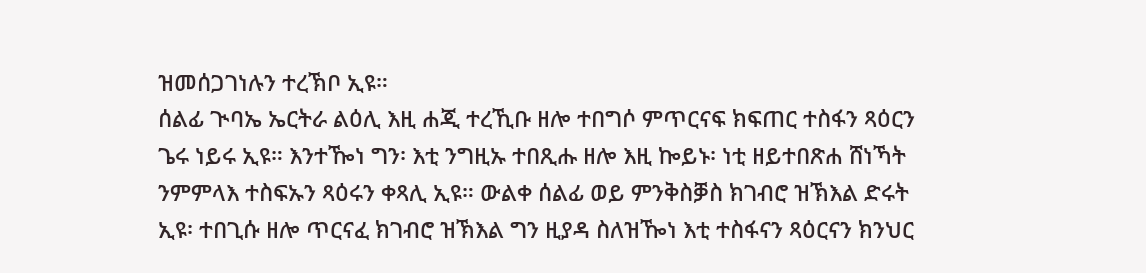ዝመሰጋገነሉን ተረኽቦ ኢዩ።
ሰልፊ ጒባኤ ኤርትራ ልዕሊ እዚ ሐጂ ተረኺቡ ዘሎ ተበግሶ ምጥርናፍ ክፍጠር ተስፋን ጻዕርን ጌሩ ነይሩ ኢዩ። እንተዀነ ግን፡ እቲ ንግዚኡ ተበጺሑ ዘሎ እዚ ኰይኑ፡ ነቲ ዘይተበጽሐ ሸነኻት ንምምላእ ተስፍኡን ጻዕሩን ቀጻሊ ኢዩ። ውልቀ ሰልፊ ወይ ምንቅስቓስ ክገብሮ ዝኽእል ድሩት ኢዩ፡ ተበጊሱ ዘሎ ጥርናፈ ክገብሮ ዝኽእል ግን ዚያዳ ስለዝዀነ እቲ ተስፋናን ጻዕርናን ክንህር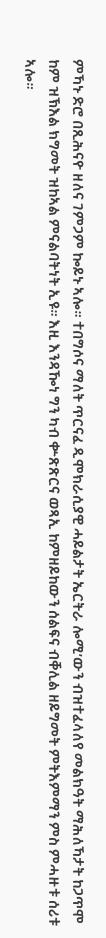ምኻኑ ድሮ በጺሕናዮ ዘለና ገምጋም ኰይኑ ኣሎ። ተበግሶና ማለት ጥርናፈ ዲሞክራሲያዊ ሓይልታት ኤርትራ ሎሚ’ውን ብዝተፈላለየ መልክዓት ማሕለኻታት ከጋጥሞ ከም ዝኽእል ክግመት ዝከኣል ምናልባትነት ኢዩ። እዚ እንዳዀነ ግን ካብ ቍጽጽርና ወጻኢ ከምዘይከውን ሰልፍና ብቐሊል ዘይግመት ምትእምማን ምስ ምሓዙቱ ሰሪቱ ኣሎ።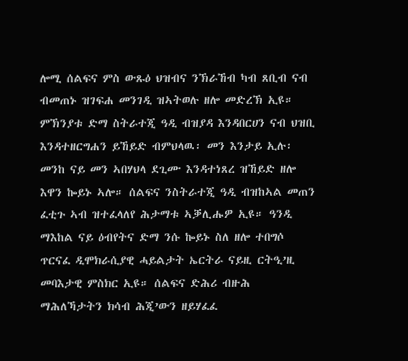ሎሚ ሰልፍና ምስ ውጹዕ ህዝብና ንኽራኸብ ካብ ጸቢብ ናብ ብመጠኑ ዝገፍሐ መንገዲ ዝኣትወሉ ዘሎ መድረኽ ኢዩ። ምኽንያቱ ድማ ስትራተጂ ዓዲ ብዝያዳ እንዳበርሀን ናብ ህዝቢ እንዳተዘርግሐን ይኸይድ ብምህላዉ፡ መን እንታይ ኢሉ፡ መንከ ናይ መን ኣበሃህላ ደጊሙ እንዳተነጸረ ዝኸይድ ዘሎ እዋን ኰይኑ ኣሎ። ሰልፍና ንስትራተጂ ዓዲ ብዝከኣል መጠን ፈቲጉ ኣብ ዝተፈላለየ ሕታማቱ ኣቓሊሑዎ ኢዩ። ዓንዲ ማእከል ናይ ዕብየትና ድማ ንሱ ኰይኑ ስለ ዘሎ ተበግሶ ጥርናፈ ዲሞክራሲያዊ ሓይልታት ኤርትራ ናይዚ ርትዒ’ዚ መባእታዊ ምስክር ኢዩ። ሰልፍና ድሕሪ ብዙሕ ማሕለኻታትን ክሳብ ሕጂ’ውን ዘይሃፈፈ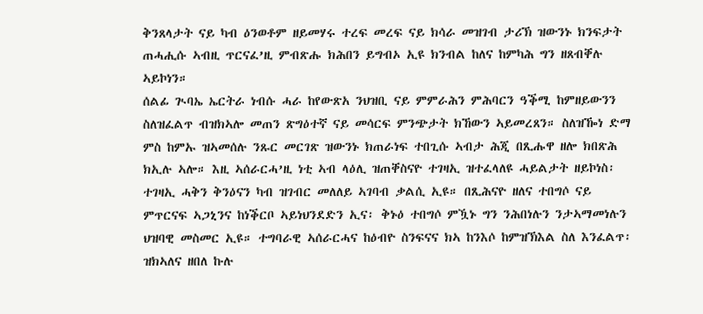ቅንጸላታት ናይ ካብ ዕንወቶም ዘይመሃሩ ተረፍ መረፍ ናይ ክሳራ መዝገብ ታሪኽ ዝውንኑ ክንፍታት ጠሓሒሱ ኣብዚ ጥርናፈ’ዚ ምብጽሑ ክሕበን ይግብኦ ኢዩ ክንብል ከለና ከምካሕ ግን ዘጸብቐሉ ኣይኮነን።
ሰልፊ ጒባኤ ኤርትራ ነብሱ ሓራ ከየውጽአ ንህዝቢ ናይ ምምራሕን ምሕባርን ዓቕሚ ከምዘይውንን ስለዝፈልጥ ብዝክኣሎ መጠን ጽግዕተኛ ናይ መሳርፍ ምንጭታት ክኸውን ኣይመረጸን። ስለዝዀነ ድማ ምስ ከምኡ ዝኣመሰሉ ንጹር መርገጽ ዝውንኑ ክጠራነፍ ተበጊሱ ኣብታ ሕጂ በጺሑዋ ዘሎ ክበጽሕ ክኢሉ ኣሎ። እዚ ኣሰራርሓ’ዚ ነቲ ኣብ ላዕሊ ዝጠቐስናዮ ተገዛኢ ዝተፈላለዩ ሓይልታት ዘይኮነስ፡ ተገዛኢ ሓቅን ቅንዕናን ካብ ዝገብር መለለይ ኣገባብ ቃልሲ ኢዩ። በጺሕናዮ ዘለና ተበግሶ ናይ ምጥርናፍ ኣጋኒንና ከነቕርቦ ኣይነህንደድን ኢና፡ ቅኑዕ ተበግሶ ምዃኑ ግን ንሕበነሉን ንታኣማመነሉን ህዝባዊ መስመር ኢዩ። ተግባራዊ ኣሰራርሓና ከዕብዮ ስንፍናና ክኣ ከንእሶ ከምዝኽእል ስለ እንፈልጥ፡ ዝክኣለና ዘበለ ኩሉ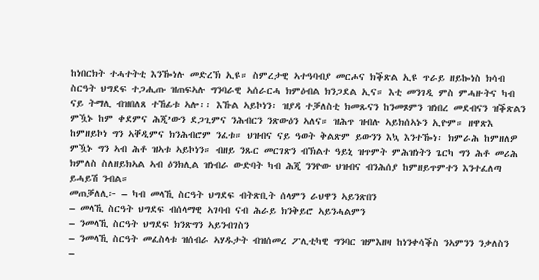ከነበርክት ተሓተትቲ እንዀነሉ መድረኽ ኢዩ። ስምረታዊ ኣተዓባብያ መርሖና ክቕጽል ኢዩ ጥራይ ዘይኰነስ ክሳብ ስርዓት ህግደፍ ተጋሒጡ ዝጠፍኣሉ ግንባራዊ ኣሰራርሓ ክምዕብል ክንጋደል ኢና። እቲ መንገዲ ምስ ምሓዙትና ካብ ናይ ትማሊ ብዝበለጸ ተኸፊቱ ኣሎ፡፡ እኹል ኣይኮነን፡ ዝያዳ ተቓለስቲ ክመጹናን ከንመጾምን ዝነበረ መደብናን ዝቕጽልን ምዃኑ ከም ቀደምና ሕጂ’ውን ደጋጊምና ንሕብርን ንጽውዕን ኣለና። ዝሕጥ ዝብሉ ኣይክሰኣኑን ኢዮም። ዘዋጽእ ከምዘይኮነ ግን ኣቐዲምና ክንሕብሮም ንፈቱ። ህዝብና ናይ ዓወት ቅልጽም ይውንን እኳ እንተዀነ፡ ክምራሕ ከምዘለዎ ምዃኑ ግን ኣብ ሕቶ ዝኣቱ ኣይኮነን። ብዘይ ንጹር መርገጽን ብኽልተ ዓይኒ ዝጥምት ምሕዝነትን ጌርካ ግን ሕቶ መሪሕ ክምለስ ስለዘይክኣል ኣብ ዕንክሊል ዝነብራ ውድባት ካብ ሕጂ ንንዮው ህዝብና ብንሕሰያ ከምዘይጥምተን እንተፈለጣ ይሓይሽ ንብል።
መጠቓለሊ፦ – ካብ መላኺ ስርዓት ህግደፍ ብትጽቢት ሰላምን ራህዋን ኣይንጽበን
– መላኺ ስርዓት ህግደፍ ብሰላማዊ ኣገባብ ናብ ሕራይ ክንቅይሮ ኣይንሓልምን
– ንመላኺ ስርዓት ህግደፍ ክንጽግን ኣይንብገስን
– ንመላኺ ስርዓት መፈስላቱ ዝሰብራ ኣሃዱታት ብዝሰመረ ፖሊቲካዊ ግንባር ዝምእዘዛ ከነንቀሳቕስ ንኣምንን ንቃለስን
–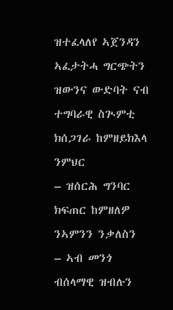ዝተፈላለየ ኣጀንዳን ኣፈታትሓ ግርጭትን ዝውንና ውድባት ናብ ተግባራዊ ስጒምቲ ክሰጋገራ ከምዘይክእላ ንምህር
– ዝሰርሕ ግንባር ክፍጠር ከምዘለዎ ንኣምንን ንቃለስን
– ኣብ መንጎ ብሰላማዊ ዝብሉን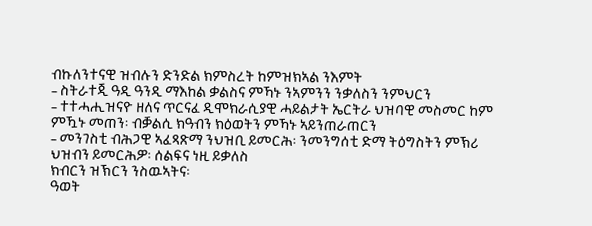ብኩለንተናዊ ዝብሉን ድንድል ክምስረት ከምዝክኣል ንእምት
– ስትራተጂ ዓዲ ዓንዲ ማእከል ቃልስና ምኻኑ ንኣምንን ንቃለስን ንምህርን
– ተተሓሒዝናዮ ዘለና ጥርናፈ ዲሞክራሲያዊ ሓይልታት ኤርትራ ህዝባዊ መስመር ከም ምዃኑ መጠን፡ ብቓልሲ ክዓብን ክዕወትን ምኻኑ ኣይንጠራጠርን
– መንገስቲ ብሕጋዊ ኣፈጻጽማ ንህዝቢ ይመርሕ፡ ንመንግሰቲ ድማ ትዕግስትን ምኽሪ ህዝብን ይመርሕዎ፡ ሰልፍና ነዚ ይቃለስ
ክብርን ዝኽርን ንስዉኣትና፡
ዓወት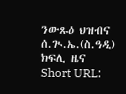ንውጹዕ ህዝብና ሰ.ጒ.ኤ.(ስ.ዓዲ) ክፍሊ ዜና
Short URL: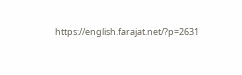https://english.farajat.net/?p=2631